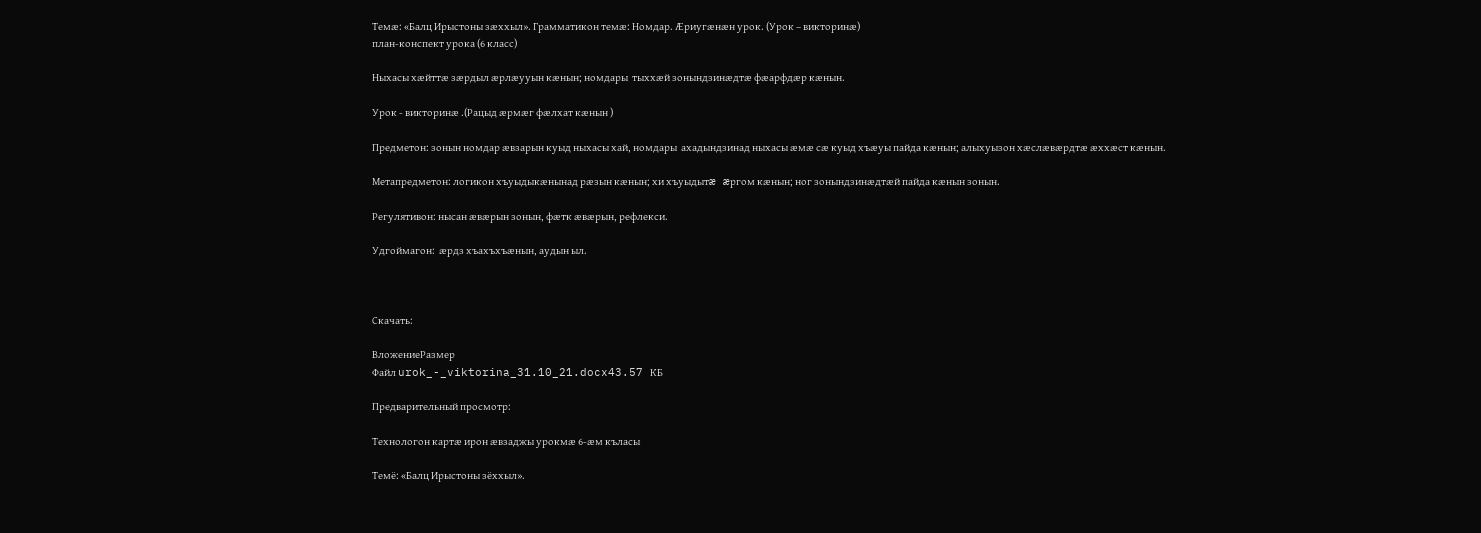Темӕ: «Балц Ирыстоны зӕххыл». Грамматикон темӕ: Номдар. Æриугӕнӕн урок. (Урок – викторинӕ)
план-конспект урока (6 класс)

Ныхасы хæйттæ зæрдыл æрлæууын кæнын; номдары  тыххæй зонындзинæдтæ фæарфдæр кæнын.

Урок - викторинӕ .(Рацыд æрмæг фæлхат кæнын )

Предметон: зонын номдар æвзарын куыд ныхасы хай, номдары  ахадындзинад ныхасы æмæ сæ куыд хъæуы пайда кæнын; алыхуызон хӕслӕвӕрдтӕ ӕххӕст кӕнын.

Метапредметон: логикон хъуыдыкæнынад рæзын кæнын; хи хъуыдытæ æргом кæнын; ног зонындзинæдтæй пайда кæнын зонын.

Регулятивон: нысан æвæрын зонын, фæтк æвæрын, рефлекси.

Удгоймагон:  ӕрдз хъахъхъӕнын, аудын ыл.



Скачать:

ВложениеРазмер
Файл urok_-_viktorina_31.10_21.docx43.57 КБ

Предварительный просмотр:

Технологон картæ ирон æвзаджы урокмæ 6-æм къласы

Темё: «Балц Ирыстоны зёххыл».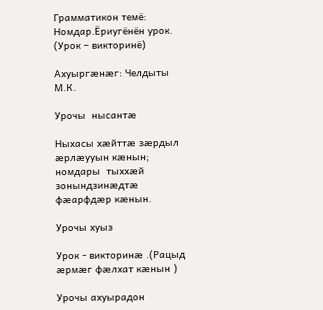Грамматикон темё: Номдар.Ёриугёнён урок. (Урок – викторинё)

Ахуыргӕнӕг: Челдыты М.К.

Урочы  нысантæ

Ныхасы хæйттæ зæрдыл æрлæууын кæнын; номдары  тыххæй зонындзинæдтæ фæарфдæр кæнын.

Урочы хуыз

Урок - викторинӕ .(Рацыд æрмæг фæлхат кæнын )

Урочы ахуырадон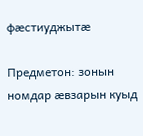фæстиуджытæ

Предметон: зонын номдар æвзарын куыд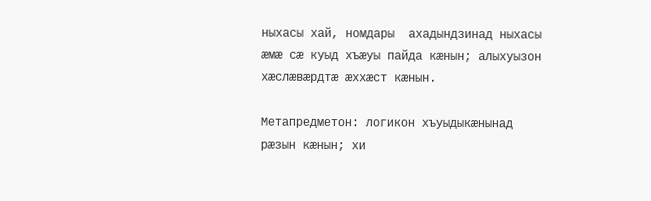ныхасы хай, номдары  ахадындзинад ныхасы æмæ сæ куыд хъæуы пайда кæнын; алыхуызон хӕслӕвӕрдтӕ ӕххӕст кӕнын.

Метапредметон: логикон хъуыдыкæнынад рæзын кæнын; хи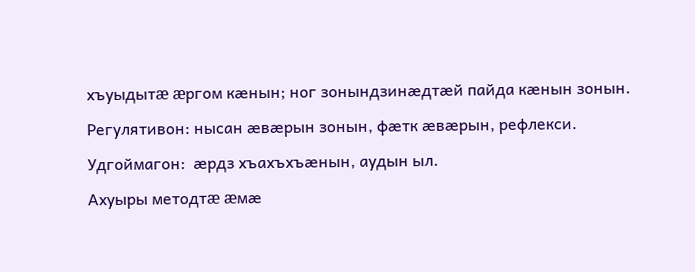хъуыдытæ æргом кæнын; ног зонындзинæдтæй пайда кæнын зонын.

Регулятивон: нысан æвæрын зонын, фæтк æвæрын, рефлекси.

Удгоймагон:  ӕрдз хъахъхъӕнын, аудын ыл.

Ахуыры методтæ æмæ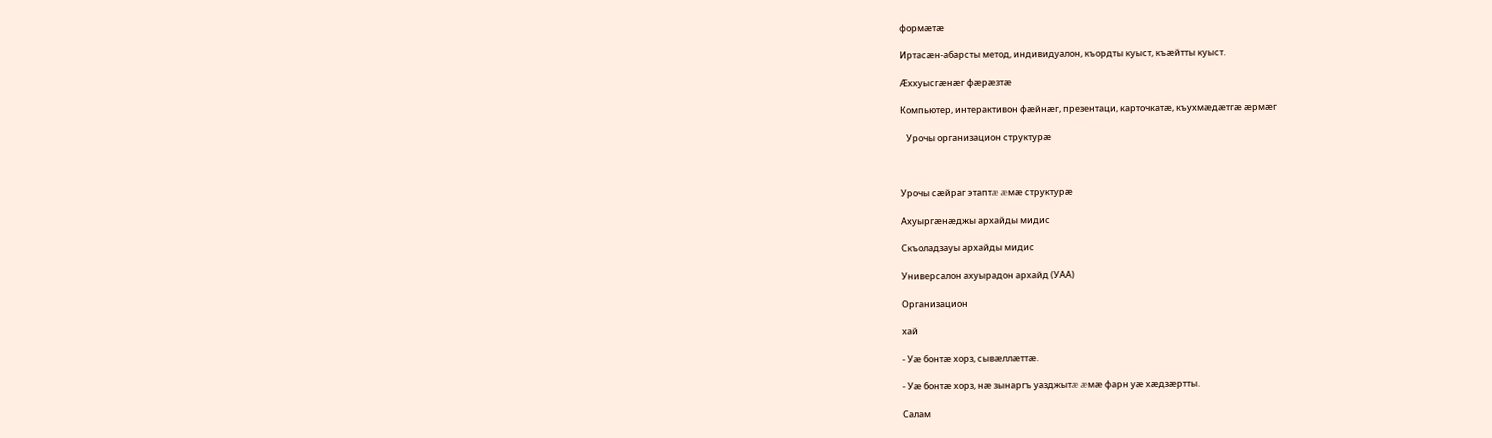формæтæ

Иртасæн-абарсты метод, индивидуалон, къордты куыст, къæйтты куыст.

Æххуысгæнæг фæрæзтæ

Компьютер, интерактивон фæйнæг, презентаци, карточкатæ, къухмӕдӕтгӕ ӕрмӕг

   Урочы организацион структурæ



Урочы сæйраг этаптæ æмæ структурæ

Ахуыргæнæджы архайды мидис

Скъоладзауы архайды мидис

Универсалон ахуырадон архайд (УАА)

Организацион

хай

- Уæ бонтæ хорз, сывæллæттæ.

- Уæ бонтæ хорз, нæ зынаргъ уазджытæ æмæ фарн уæ хæдзæртты.

Cалам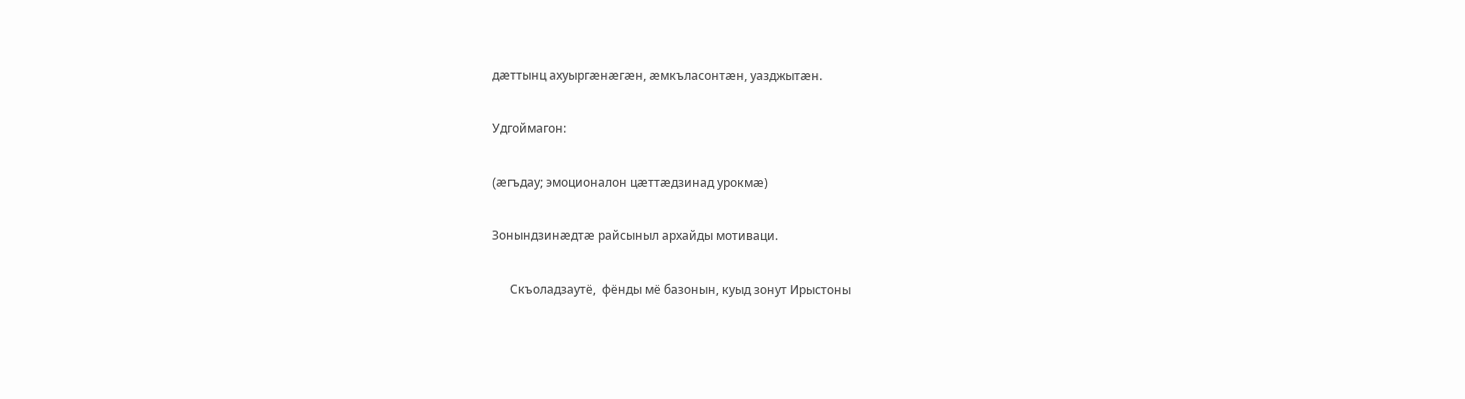дæттынц ахуыргӕнӕгӕн, ӕмкъласонтӕн, уазджытӕн.

Удгоймагон:

(æгъдау; эмоционалон цæттæдзинад урокмæ)

Зонындзинӕдтӕ райсыныл архайды мотиваци.

      Скъоладзаутё,  фёнды мё базонын, куыд зонут Ирыстоны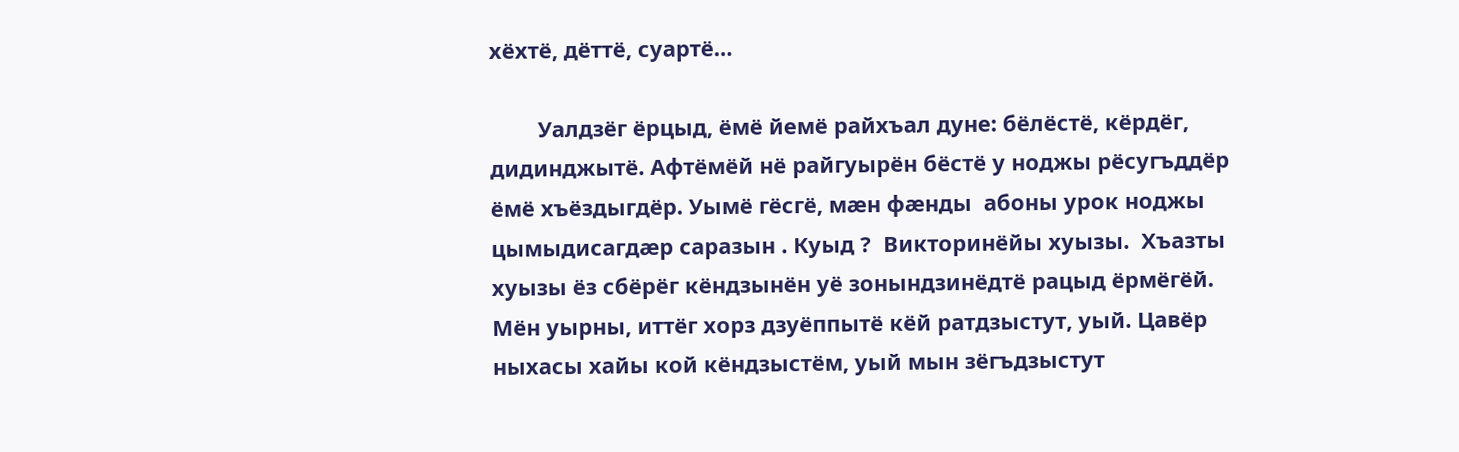хёхтё, дёттё, суартё…

        Уалдзёг ёрцыд, ёмё йемё райхъал дуне: бёлёстё, кёрдёг, дидинджытё. Афтёмёй нё райгуырён бёстё у ноджы рёсугъддёр ёмё хъёздыгдёр. Уымё гёсгё, мӕн фӕнды  абоны урок ноджы цымыдисагдӕр саразын . Куыд ?  Викторинёйы хуызы.  Хъазты хуызы ёз сбёрёг кёндзынён уё зонындзинёдтё рацыд ёрмёгёй. Мён уырны, иттёг хорз дзуёппытё кёй ратдзыстут, уый. Цавёр ныхасы хайы кой кёндзыстём, уый мын зёгъдзыстут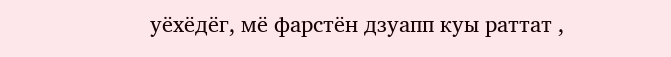уёхёдёг, мё фарстён дзуапп куы раттат ,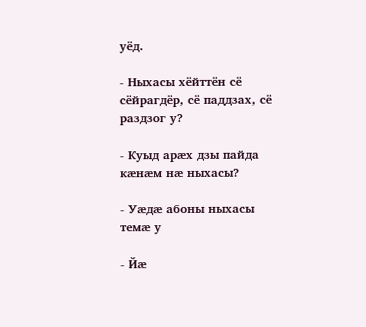уёд.

- Ныхасы хёйттён сё сёйрагдёр, сё паддзах, сё раздзог у?

- Куыд арӕх дзы пайда кӕнӕм нӕ ныхасы?

- Уӕдӕ абоны ныхасы темӕ у

- Йӕ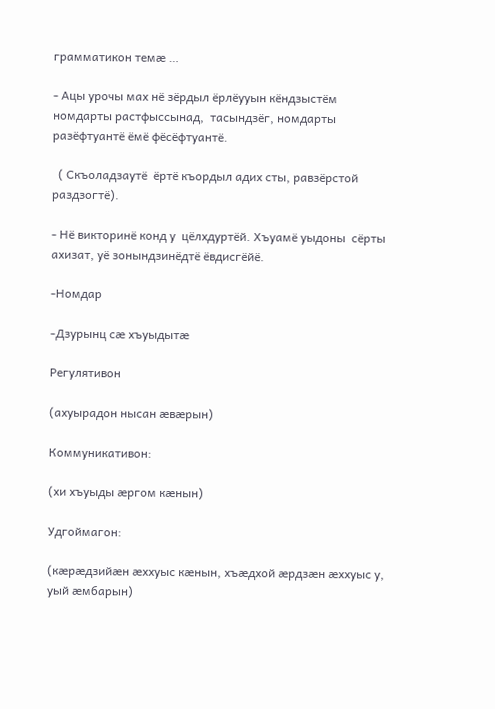грамматикон темӕ …

- Ацы урочы мах нё зёрдыл ёрлёууын кёндзыстём  номдарты растфыссынад,  тасындзёг, номдарты разёфтуантё ёмё фёсёфтуантё.

  ( Скъоладзаутё  ёртё къордыл адих сты, равзёрстой раздзогтё).

- Нё викторинё конд у  цёлхдуртёй. Хъуамё уыдоны  сёрты ахизат, уё зонындзинёдтё ёвдисгёйё.

-Номдар

-Дзурынц сӕ хъуыдытӕ

Регулятивон

(ахуырадон нысан æвæрын)

Коммуникативон:

(хи хъуыды æргом кæнын)

Удгоймагон:

(кæрæдзийæн æххуыс кæнын, хъæдхой æрдзæн æххуыс у, уый æмбарын)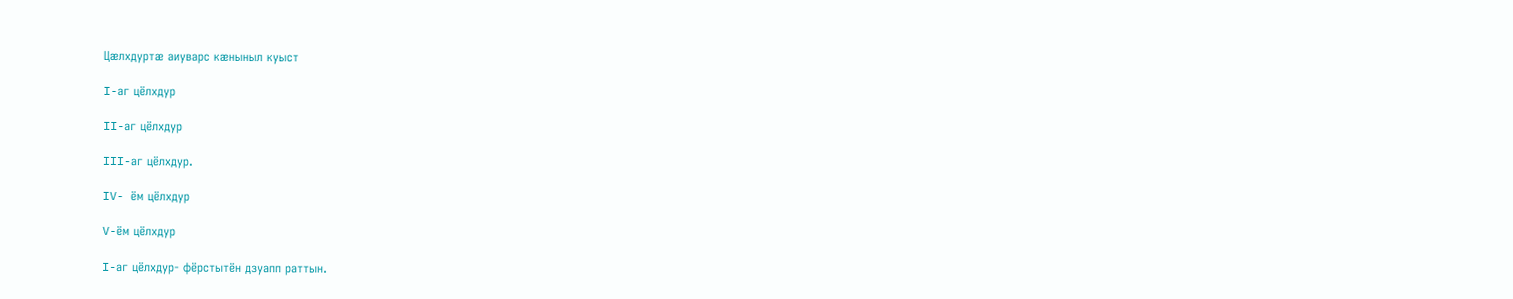Цæлхдуртæ аиуварс кæныныл куыст

I-аг цёлхдур

II-аг цёлхдур

III-аг цёлхдур.

IV- ём цёлхдур

V-ём цёлхдур

I-аг цёлхдур- фёрстытён дзуапп раттын.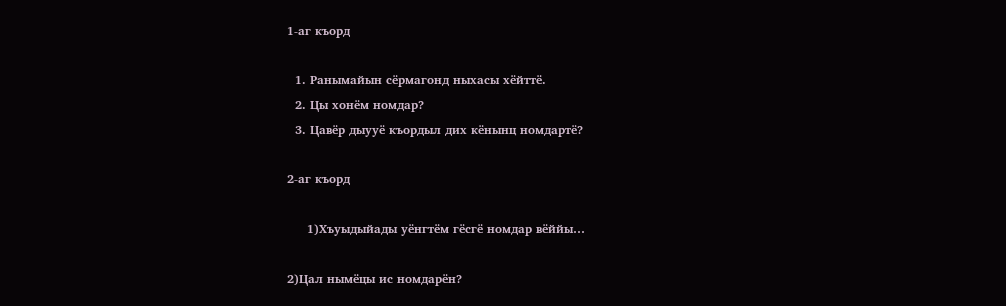1-аг къорд

  1. Ранымайын сёрмагонд ныхасы хёйттё.
  2. Цы хонём номдар?
  3. Цавёр дыууё къордыл дих кёнынц номдартё?

2-аг къорд

     1)Хъуыдыйады уёнгтём гёсгё номдар вёййы…

2)Цал нымёцы ис номдарён?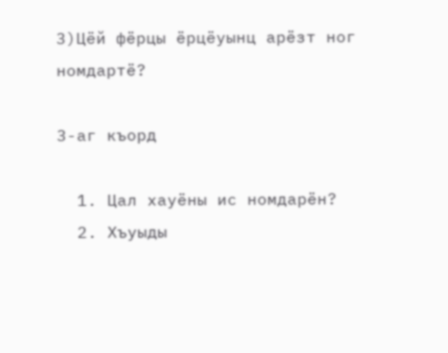3)Цёй фёрцы ёрцёуынц арёзт ног номдартё?

3-аг къорд

  1. Цал хауёны ис номдарён?
  2. Хъуыды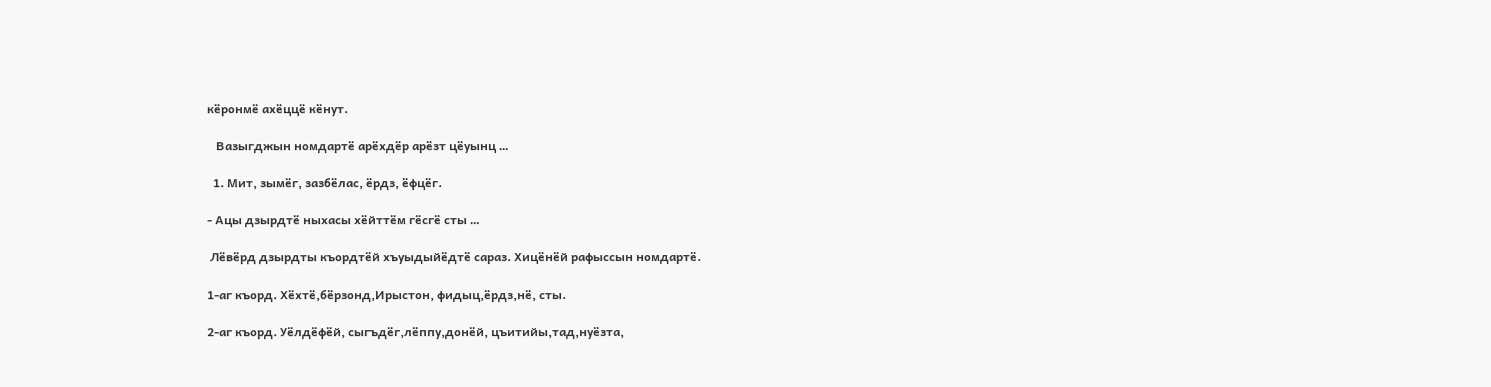кёронмё ахёццё кёнут.

   Вазыгджын номдартё арёхдёр арёзт цёуынц …

  1. Мит, зымёг, зазбёлас, ёрдз, ёфцёг.

- Ацы дзырдтё ныхасы хёйттём гёсгё сты …

 Лёвёрд дзырдты къордтёй хъуыдыйёдтё сараз. Хицёнёй рафыссын номдартё.

1-аг къорд. Хёхтё,бёрзонд,Ирыстон, фидыц,ёрдз,нё, сты.

2-аг къорд. Уёлдёфёй, сыгъдёг,лёппу,донёй, цъитийы,тад,нуёзта,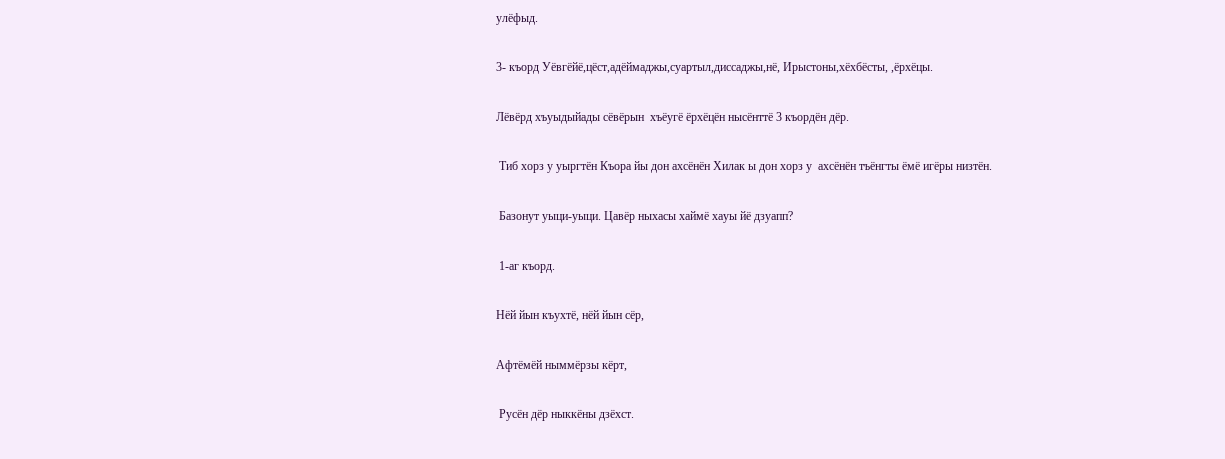улёфыд.

3- къорд Уёвгёйё,цёст,адёймаджы,суартыл,диссаджы,нё, Ирыстоны,хёхбёсты, ,ёрхёцы.

Лёвёрд хъуыдыйады сёвёрын  хъёугё ёрхёцён нысёнттё 3 къордён дёр.

 Тиб хорз у уыргтён Къора йы дон ахсёнён Хилак ы дон хорз у  ахсёнён тъёнгты ёмё игёры низтён.

 Базонут уыци-уыци. Цавёр ныхасы хаймё хауы йё дзуапп?

 1-аг къорд.

Нёй йын къухтё, нёй йын сёр,

Афтёмёй ныммёрзы кёрт,

 Русён дёр ныккёны дзёхст.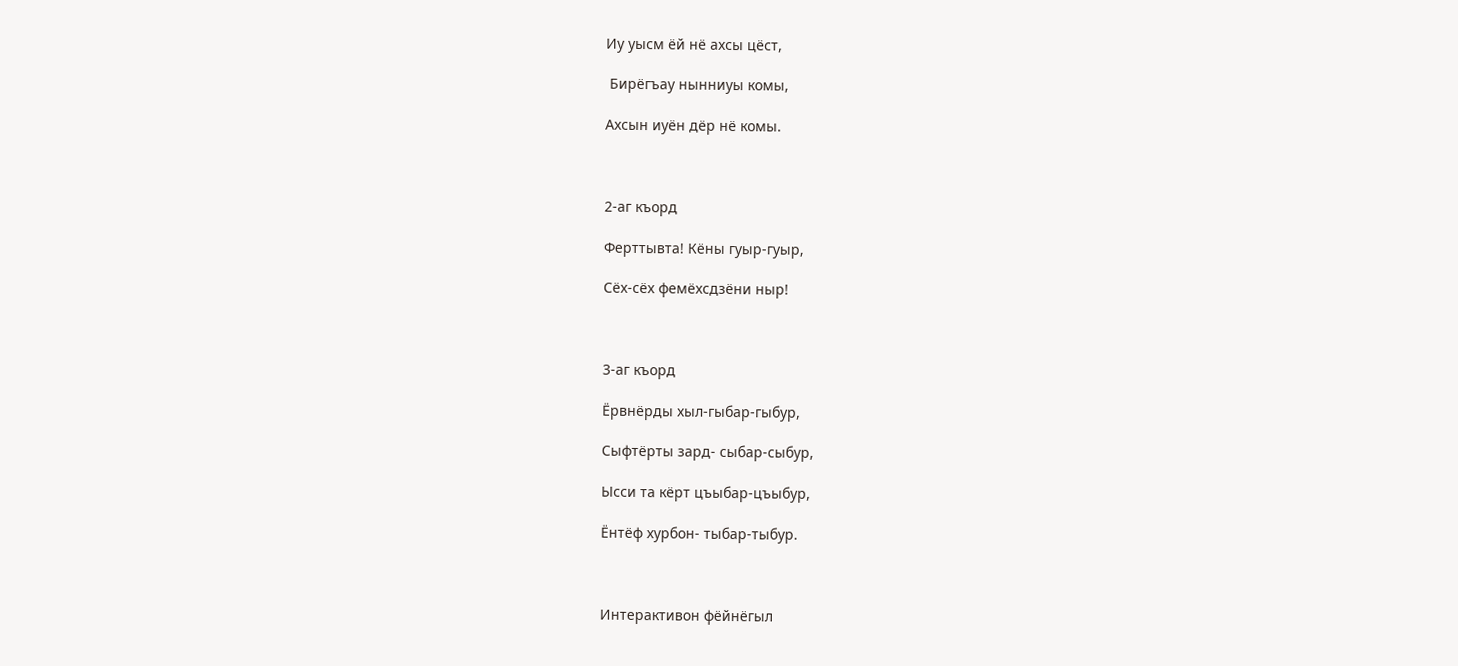Иу уысм ёй нё ахсы цёст,

 Бирёгъау нынниуы комы,

Ахсын иуён дёр нё комы.



2-аг къорд

Ферттывта! Кёны гуыр-гуыр,

Сёх-сёх фемёхсдзёни ныр!



3-аг къорд

Ёрвнёрды хыл-гыбар-гыбур,

Сыфтёрты зард- сыбар-сыбур,

Ысси та кёрт цъыбар-цъыбур,

Ёнтёф хурбон- тыбар-тыбур.



Интерактивон фёйнёгыл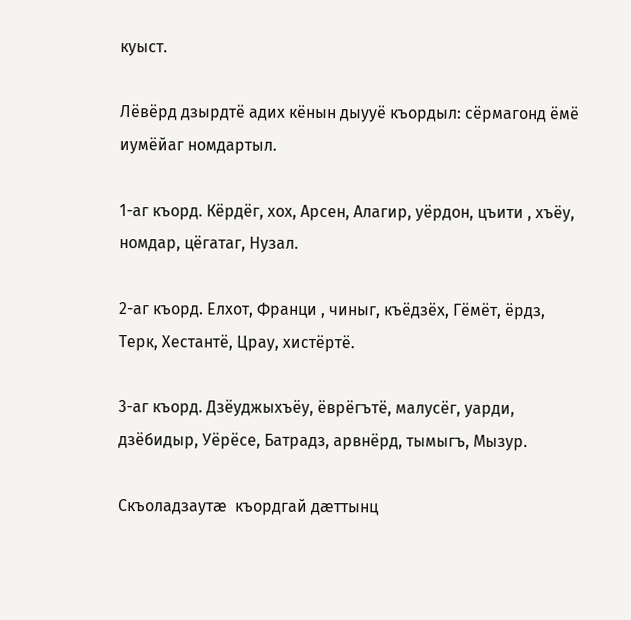куыст.

Лёвёрд дзырдтё адих кёнын дыууё къордыл: сёрмагонд ёмё иумёйаг номдартыл.

1-аг къорд. Кёрдёг, хох, Арсен, Алагир, уёрдон, цъити , хъёу, номдар, цёгатаг, Нузал.

2-аг къорд. Елхот, Франци , чиныг, къёдзёх, Гёмёт, ёрдз, Терк, Хестантё, Црау, хистёртё.

3-аг къорд. Дзёуджыхъёу, ёврёгътё, малусёг, уарди, дзёбидыр, Уёрёсе, Батрадз, арвнёрд, тымыгъ, Мызур.

Скъоладзаутӕ  къордгай дӕттынц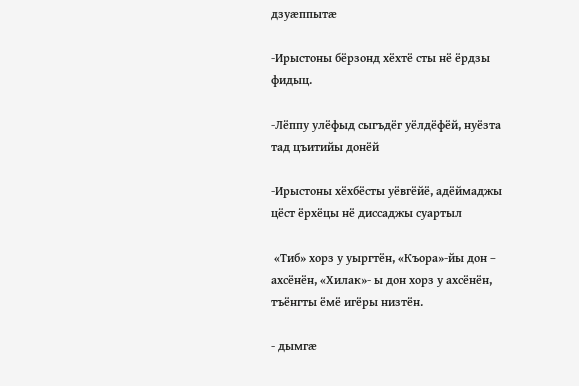дзуӕппытӕ

-Ирыстоны бёрзонд хёхтё сты нё ёрдзы фидыц.

-Лёппу улёфыд сыгъдёг уёлдёфёй, нуёзта тад цъитийы донёй

-Ирыстоны хёхбёсты уёвгёйё, адёймаджы цёст ёрхёцы нё диссаджы суартыл

 «Тиб» хорз у уыргтён, «Къора»-йы дон – ахсёнён, «Хилак»- ы дон хорз у ахсёнён, тъёнгты ёмё игёры низтён.

- дымгӕ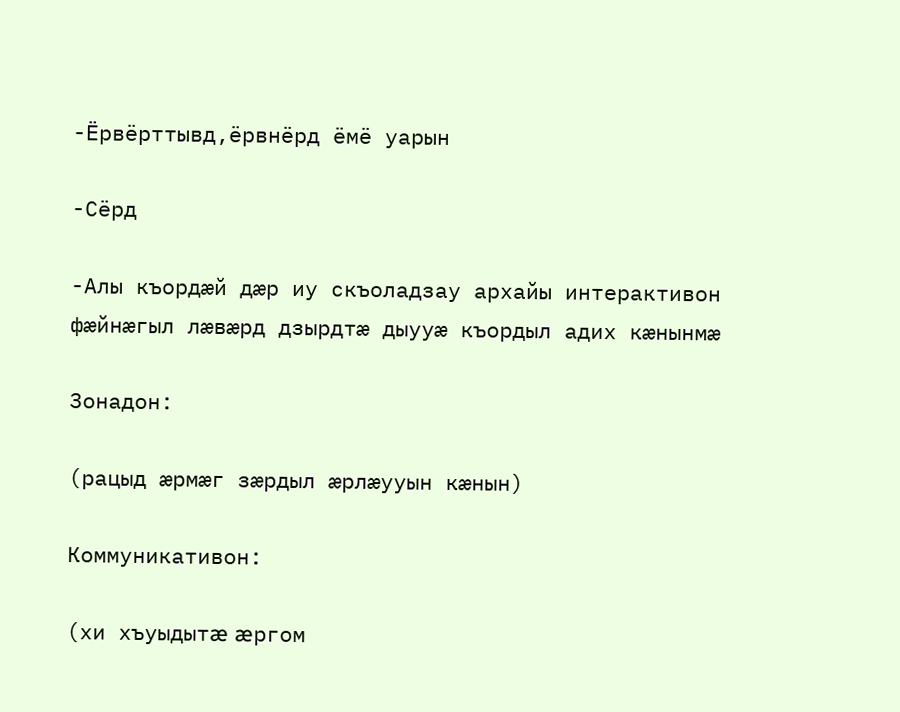-Ёрвёрттывд,ёрвнёрд ёмё уарын

-Сёрд

-Алы къордӕй дӕр иу скъоладзау архайы интерактивон фӕйнӕгыл лӕвӕрд дзырдтӕ дыууӕ къордыл адих кӕнынмӕ

Зонадон:

(рацыд æрмæг зæрдыл æрлæууын кæнын)

Коммуникативон:

(хи хъуыдытæ æргом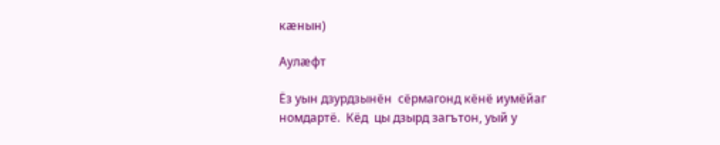кæнын)

Аулӕфт

Ёз уын дзурдзынён  сёрмагонд кёнё иумёйаг номдартё.  Кёд  цы дзырд загътон, уый у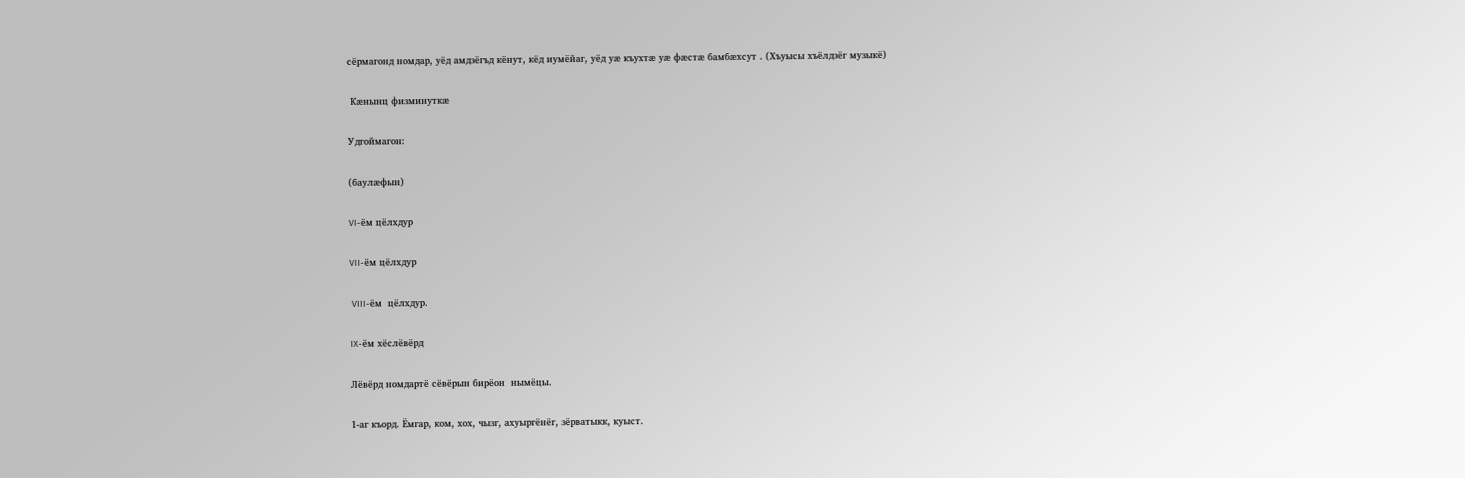сёрмагонд номдар, уёд амдзёгъд кёнут, кёд иумёйаг, уёд уӕ къухтӕ уӕ фӕстӕ бамбӕхсут . (Хъуысы хъёлдзёг музыкё)

 Кæнынц физминуткæ

Удгоймагон:

(баулæфын)

VI-ём цёлхдур

VII-ём цёлхдур

 VIII-ём  цёлхдур.

IX-ём хёслёвёрд

Лёвёрд номдартё сёвёрын бирёон  нымёцы.

1-аг къорд. Ёмгар, ком, хох, чызг, ахуыргёнёг, зёрватыкк, куыст.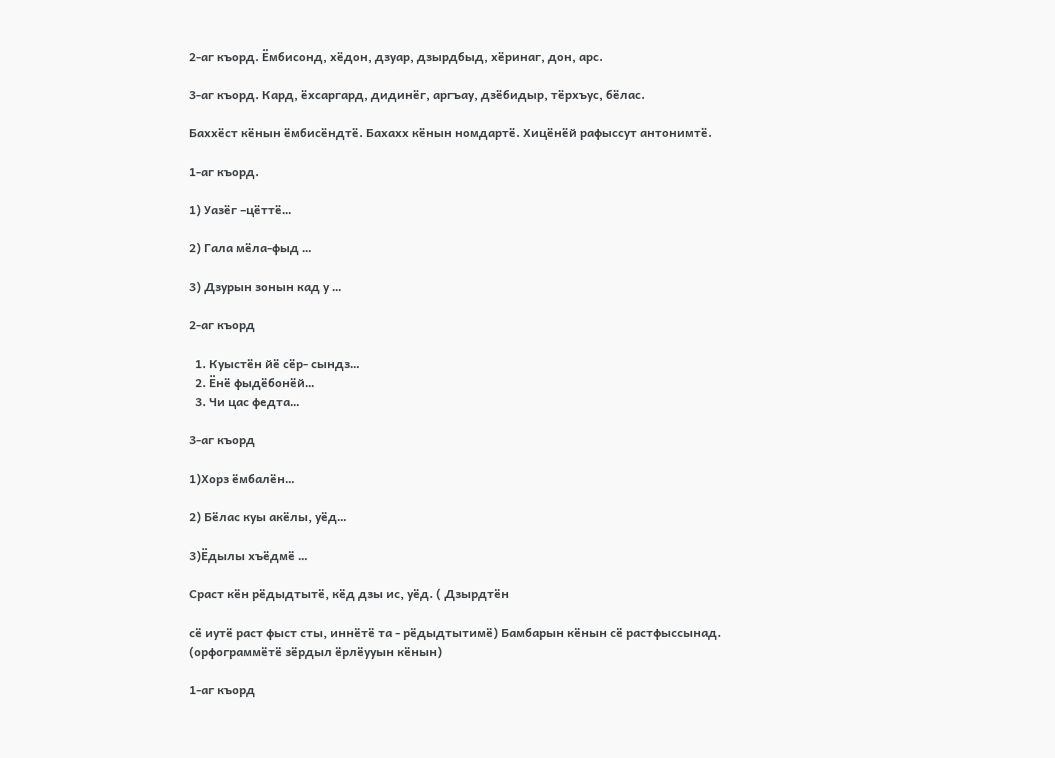2-аг къорд. Ёмбисонд, хёдон, дзуар, дзырдбыд, хёринаг, дон, арс.

3-аг къорд. Кард, ёхсаргард, дидинёг, аргъау, дзёбидыр, тёрхъус, бёлас.

Баххёст кёнын ёмбисёндтё. Бахахх кёнын номдартё. Хицёнёй рафыссут антонимтё.

1-аг къорд.

1) Уазёг –цёттё…

2) Гала мёла-фыд …

3) Дзурын зонын кад у …

2-аг къорд

  1. Куыстён йё сёр- сындз…
  2. Ёнё фыдёбонёй…
  3. Чи цас федта…

3-аг къорд

1)Хорз ёмбалён…

2) Бёлас куы акёлы, уёд…

3)Ёдылы хъёдмё …

Сраст кён рёдыдтытё, кёд дзы ис, уёд. ( Дзырдтён

сё иутё раст фыст сты, иннётё та - рёдыдтытимё) Бамбарын кёнын сё растфыссынад. (орфограммётё зёрдыл ёрлёууын кёнын)

1-аг къорд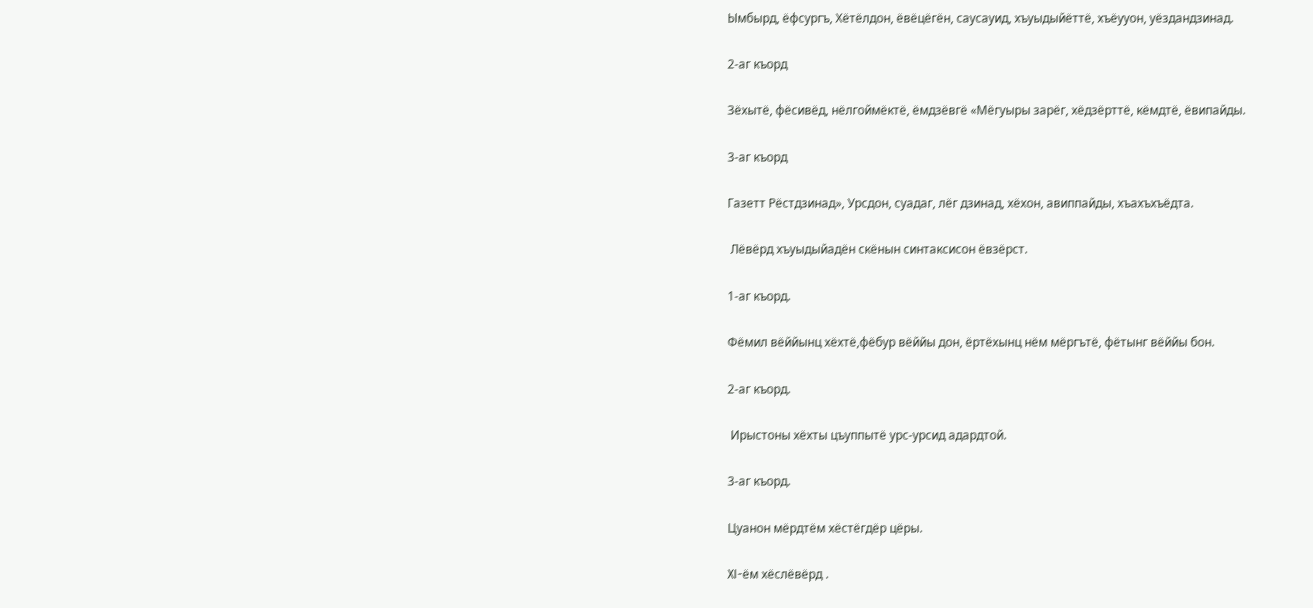Ымбырд, ёфсургъ, Хётёлдон, ёвёцёгён, саусауид, хъуыдыйёттё, хъёууон, уёздандзинад.

2-аг къорд

Зёхытё, фёсивёд, нёлгоймёктё, ёмдзёвгё «Мёгуыры зарёг, хёдзёрттё, кёмдтё, ёвипайды.

3-аг къорд

Газетт Рёстдзинад», Урсдон, суадаг, лёг дзинад, хёхон, авиппайды, хъахъхъёдта.

 Лёвёрд хъуыдыйадён скёнын синтаксисон ёвзёрст.

1-аг къорд.

Фёмил вёййынц хёхтё,фёбур вёййы дон, ёртёхынц нём мёргътё, фётынг вёййы бон.

2-аг къорд.

 Ирыстоны хёхты цъуппытё урс-урсид адардтой.

3-аг къорд.

Цуанон мёрдтём хёстёгдёр цёры.

XI-ём хёслёвёрд .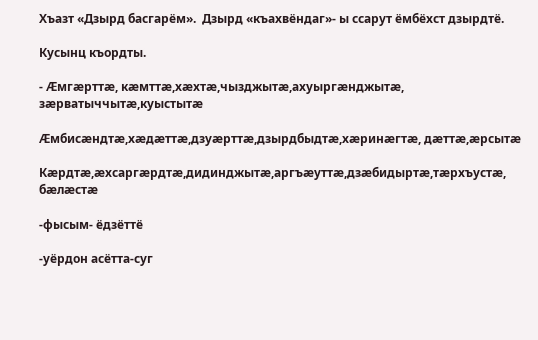Хъазт «Дзырд басгарём».  Дзырд «къахвёндаг»- ы ссарут ёмбёхст дзырдтё.

Кусынц къордты.

- Ӕмгӕрттӕ, кӕмттӕ,хӕхтӕ,чызджытӕ,ахуыргӕнджытӕ, зӕрватыччытӕ,куыстытӕ

Ӕмбисӕндтӕ,хӕдӕттӕ,дзуӕрттӕ,дзырдбыдтӕ,хӕринӕгтӕ, дӕттӕ,ӕрсытӕ

Кӕрдтӕ,ӕхсаргӕрдтӕ,дидинджытӕ,аргъӕуттӕ,дзӕбидыртӕ,тӕрхъустӕ, бӕлӕстӕ

-фысым- ёдзёттё

-уёрдон асётта-суг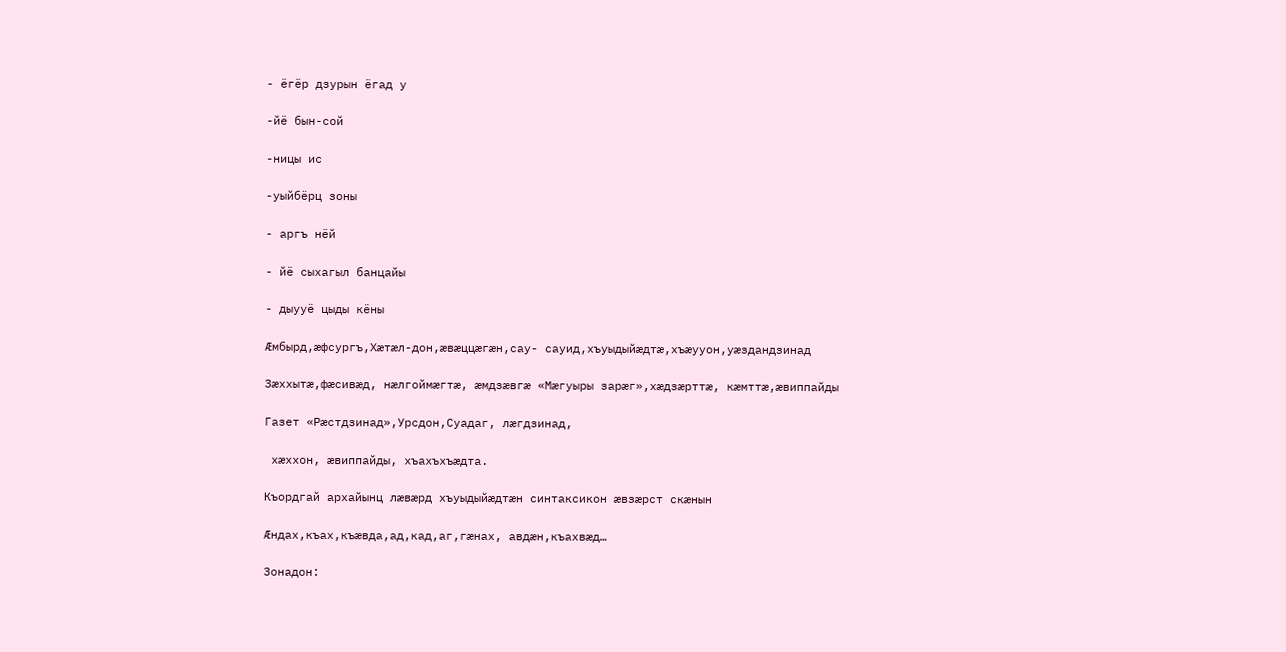- ёгёр дзурын ёгад у

-йё бын-сой

-ницы ис

-уыйбёрц зоны

- аргъ нёй

- йё сыхагыл банцайы

- дыууё цыды кёны

Ӕмбырд,ӕфсургъ,Хӕтӕл-дон,ӕвӕццӕгӕн,сау- сауид,хъуыдыйӕдтӕ,хъӕууон,уӕздандзинад

Зӕххытӕ,фӕсивӕд, нӕлгоймӕгтӕ, ӕмдзӕвгӕ «Мӕгуыры зарӕг»,хӕдзӕрттӕ, кӕмттӕ,ӕвиппайды

Газет «Рӕстдзинад»,Урсдон,Суадаг, лӕгдзинад,

 хӕххон, ӕвиппайды, хъахъхъӕдта.

Къордгай архайынц лӕвӕрд хъуыдыйӕдтӕн синтаксикон ӕвзӕрст скӕнын

Ӕндах,къах,къӕвда,ад,кад,аг,гӕнах, авдӕн,къахвӕд…

Зонадон: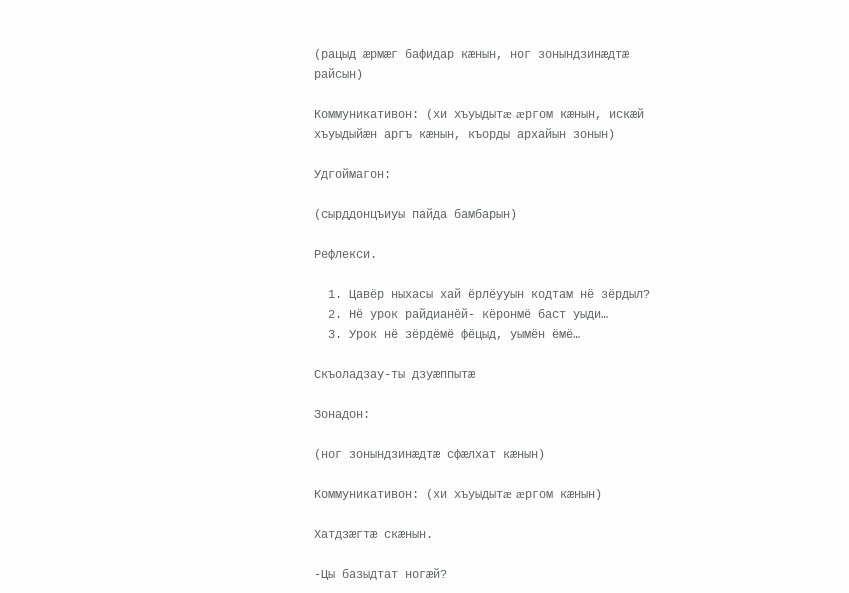(рацыд æрмæг бафидар кæнын, ног зонындзинæдтæ райсын)

Коммуникативон: (хи хъуыдытæ æргом кæнын, искæй хъуыдыйæн аргъ кæнын, къорды архайын зонын)

Удгоймагон:

(сырддонцъиуы пайда бамбарын)

Рефлекси.

  1. Цавёр ныхасы хай ёрлёууын кодтам нё зёрдыл?
  2. Нё урок райдианёй- кёронмё баст уыди…
  3. Урок нё зёрдёмё фёцыд, уымён ёмё…

Скъоладзау-ты дзуӕппытӕ

Зонадон:

(ног зонындзинæдтæ сфæлхат кæнын)

Коммуникативон: (хи хъуыдытæ æргом кæнын)

Хатдзæгтæ скæнын.

-Цы базыдтат ногæй?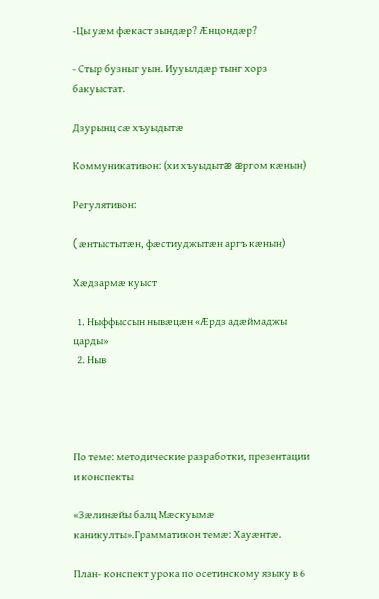-Цы уæм фæкаст зындæр? Æнцондæр?

- Стыр бузныг уын. Иууылдæр тынг хорз бакуыстат.

Дзурынц сæ хъуыдытæ

Коммуникативон: (хи хъуыдытæ æргом кæнын)

Регулятивон:

(æнтыстытæн, фæстиуджытæн аргъ кæнын)

Хæдзармæ куыст

  1. Ныффыссын нывӕцӕн «Ӕрдз адӕймаджы царды»
  2. Ныв




По теме: методические разработки, презентации и конспекты

«Зӕлинӕйы балц Мӕскуымӕ каникулты».Грамматикон темӕ: Хауӕнтӕ.

План- конспект урока по осетинскому языку в 6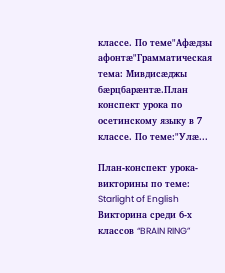классе. По теме"Афæдзы афонтæ"Грамматическая тема: Мивдисæджы бæрцбарæнтæ.План конспект урока по осетинскому языку в 7 классе. По теме:"Улæ...

План-конспект урока-викторины по теме: Starlight of English Викторина среди 6-х классов “BRAIN RING”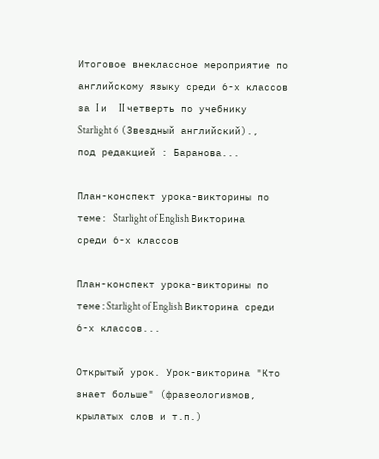Итоговое внеклассное мероприятие по английскому языку среди 6-х классов за I и  II четверть по учебнику Starlight 6 (Звездный английский)., под редакцией : Баранова...

План-конспект урока-викторины по теме: Starlight of English Викторина среди 6-х классов

План-конспект урока-викторины по теме:Starlight of English Викторина среди 6-х классов...

Открытый урок. Урок-викторина "Кто знает больше" (фразеологизмов, крылатых слов и т.п.)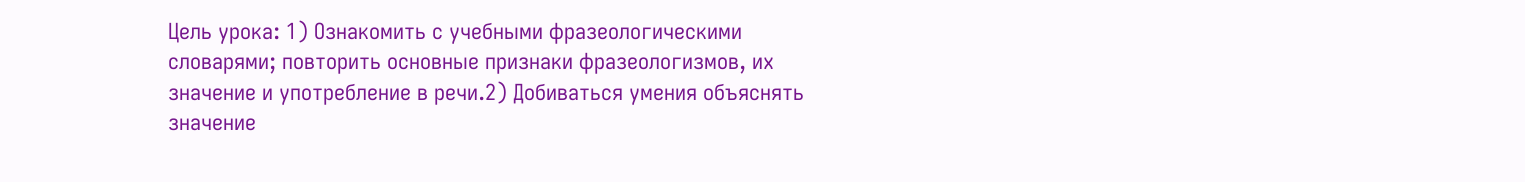Цель урока: 1) Ознакомить с учебными фразеологическими словарями; повторить основные признаки фразеологизмов, их значение и употребление в речи.2) Добиваться умения объяснять значение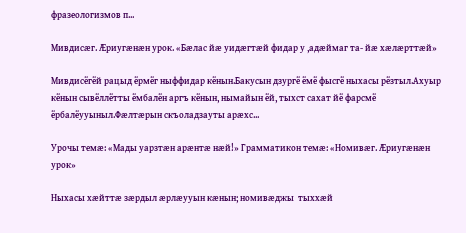фразеологизмов п...

Мивдисæг. Æриугæнæн урок. «Бӕлас йӕ уидӕгтӕй фидар у ,адӕймаг та- йӕ хӕлӕрттӕй»

Мивдисёгёй рацыд ёрмёг ныффидар кёнын.Бакусын дзургё ёмё фысгё ныхасы рёзтыл.Ахуыр кёнын сывёллётты ёмбалён аргъ кёнын, нымайын ёй, тыхст сахат йё фарсмё ёрбалёууыныл.Фæлтæрын скъоладзауты арæхс...

Урочы темæ: «Мады уарзтӕн арӕнтӕ нӕй!» Грамматикон темæ: «Номивӕг. Ӕриугӕнӕн урок»

Ныхасы хæйттæ зæрдыл æрлæууын кæнын; номивӕджы  тыххæй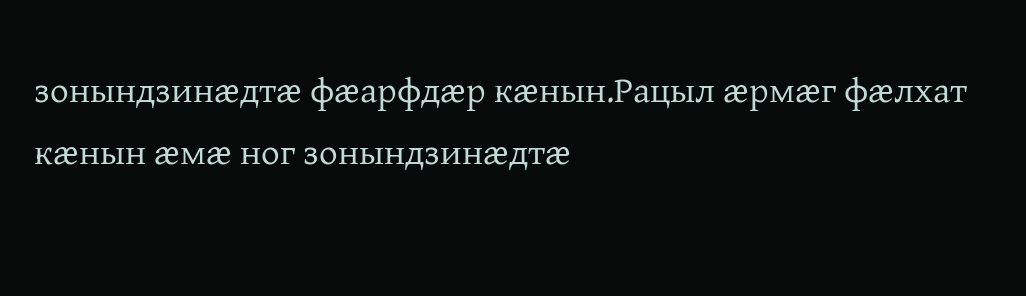зонындзинæдтæ фæарфдæр кæнын.Рацыл æрмæг фæлхат кæнын æмæ ног зонындзинæдтæ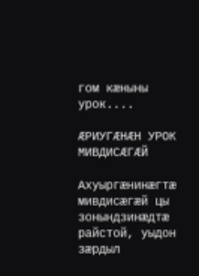гом кæныны урок....

ӔРИУГӔНӔН УРОК МИВДИСӔГӔЙ

Ахуыргæнинæгтæ мивдисæгæй цы зонындзинæдтæ райстой, уыдон зæрдыл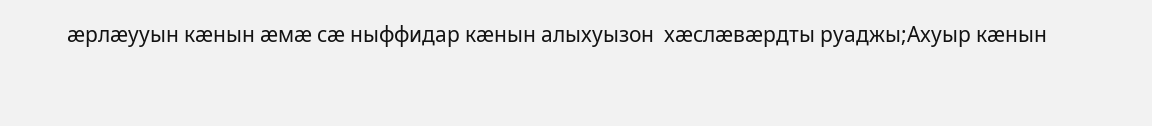æрлæууын кæнын æмæ сæ ныффидар кæнын алыхуызон  хӕслӕвӕрдты руаджы;Ахуыр кæнын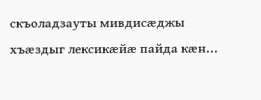скъоладзауты мивдисæджы хъæздыг лексикæйæ пайда кæн...